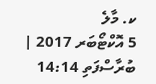ކ. މާލެ
5 އޮކްޓޯބަރ 2017 | ބުރާސްފަތި 14:14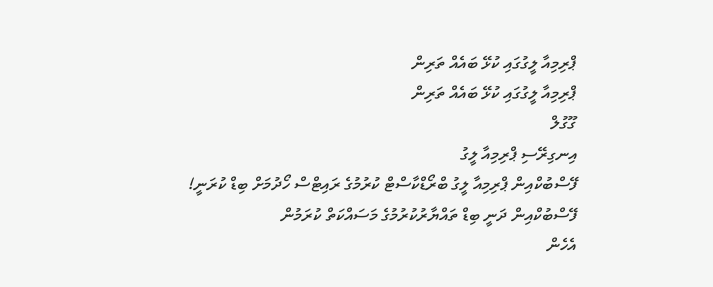ޕްރިމިއާ ލީގުގައި ކުޅޭ ބައެއް ތަރިން
ޕްރިމިއާ ލީގުގައި ކުޅޭ ބައެއް ތަރިން
ގޫގުލް
އިނގިރޭސި ޕްރިމިއާ ލީގު
ފޭސްބުކްއިން ޕްރިމިއާ ލީގު ބްރޯޑްކާސްޓް ކުރުމުގެ ރައިޓްސް ހޯދުމަށް ބިޑް ކުރަނީ!
ފޭސްބުކްއިން ދަނީ ބިޑް ތައްޔާރުކުރުމުގެ މަސައްކަތް ކުރަމުން
އެހެން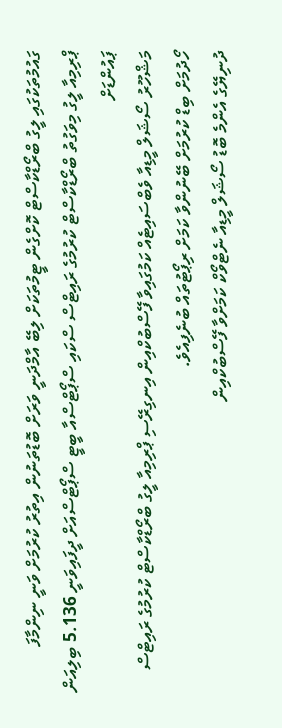ގައުމުތަކުގައި ލީގު ބްރޯޑްކާސްޓް ކޮށްގެން ޓީމުތަކަށް ލިބޭ އާމްދަނީ ވަރަށް ބޮޑުތަނުން އިތުރު ކުރުމަށް ވަނީ ނިންމާފަ
ޕްރިމިއާ ލީގު މިވަގުތު ބްރޯޑްކާސްޓް ކުރުމުގެ ރައިޓްސް ސްކައި ސްޕޯޓްސްއާ ބީޓީ ސްޕޯޓްސްއަށް ދީފައިވަނީ 5.136 ބިލިއަން ޕައުންޑަށް
މަޝްހޫރު ސޯޝަލް މީޑިއާ ވެބްސައިޓެއް ކަމުގައިވާ ފޭސްބުކްއިން އިނގިރޭސި ޕްރިމިއާ ލީގު ބްރޯޑްކާސްޓް ކުރުމުގެ ރައިޓްސް ހޯދުމަށް ބިޑް ކުރުމަށް ބޭނުންވާ ކަމަށް ރިޕޯޓުތައް ބުނެފިއެވެ.
ދުނިޔޭގެ އެންމެ ބޮޑު ސޯޝަލް މީޑިއާ ނެޓްވޯކް ކަމަށްވާ ފޭސްބުކްއިން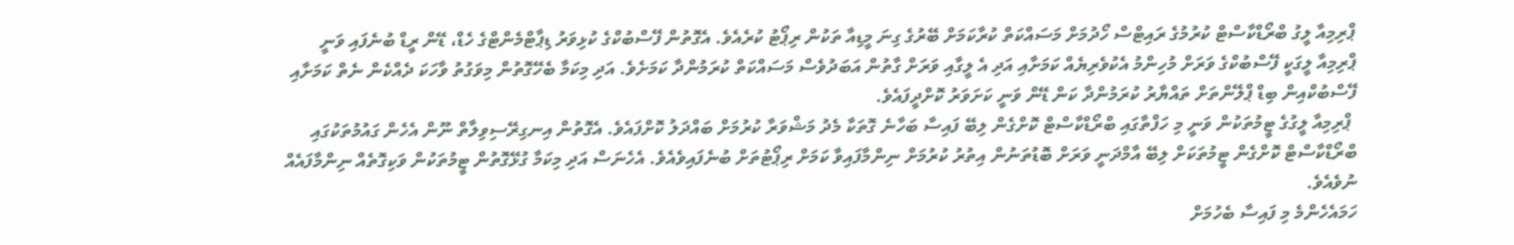ޕްރިމިއާ ލީގު ބްރޯޑްކާސްޓް ކުރުމުގެ ރައިޓްސް ހޯދުމަށް މަސައްކަތް ކުރާކަމަށް ބޭރުގެ ގިނަ މީޑިއާ ތަކުން ރިޕޯޓު ކުރެއެވެ. އެގޮތުން ފޭސްބުކްގެ ކުޅިވަރު ޑިޕާޓްމެންޓްގެ ހެޑް، ޑޭން ރީޑް ބުނެފައި ވަނީ ޕްރިމިއާ ލީގަކީ ފޭސްބުކްގެ ވަރަށް މުހިންމު އެކުވެރިޔެއް ކަމަށާއި އަދި އެ ލީގާއި ވަރަށް ގާތުން އަބަދުވެސް މަސައްކަތް ކުރަމުންދާ ކަމަށެވެ. އަދި މިކަމާ ބެހޭގޮތުން މިވަގުތު ވާހަކަ ދެއްކެން ނެތް ކަމަށާއި ފޭސްބުކްއިން ބިޑް ޕްލޭންތަށް ތައްޔާރު ކުރަމުންދާ ކަން ޑޭން ވަނީ ކަށަވަރު ކޮށްދީފައެވެ.
 ޕްރިމިއާ ލީގުގެ ޓީމުތަކުން ވަނީ މި ހަފްތާގައި ބްރޯޑްކާސްޓް ކޮށްގެން ލިބޭ ފައިސާ ބަހާނެ ގޮތަކާ މެދު މަޝްވަރާ ކުރުމަށް ބައްދަލު ކޮށްފައެވެ. އެގޮތުން އިނގިރޭސިވިލާތް ނޫން އެހެން ގައުމުތަކުގައި ބްރޯޑްކާސްޓް ކޮށްގެން ޓީމުތަކަށް ލިބޭ އާމްދަނީ ވަރަށް ބޮޑުތަނުން އިތުރު ކުރުމަށް ނިންމާފައިވާ ކަމަށް ރިޕޯޓުތަށް ބުނެފައިވެއެވެ. އެހެނަސް އަދި މިކަމާ ގުޅޭގޮތުން ޓީމުތަކުން ވަކިގޮތެއް ނިންމާފައެއް ނުވެއެވެ.
ހަމައެހެންމެ މި ފައިސާ ބެހުމަށް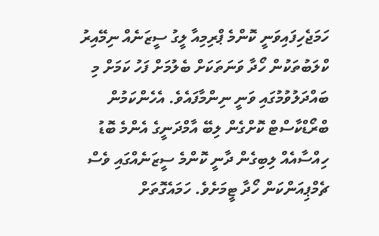ހަމަޖެހިފައިވަނީ ކޮންމެ ޕްރިމިއާ ލީގު ސީޒަނެއް ނިމޭއިރު ކްލަބުތަކުން ހޯދާ ވަނަތަކަށް ބެލުމަށް ފަހު ކަމަށް މި ބައްދަލުވުމުގައި ވަނީ ނިންމާފައެވެ. އެހެންކަމުން ބްރޯޑްކާސްޓް ކޮށްގެން ލިބޭ އާމްދަނީގެ އެންމެ ބޮޑު ހިއްސާއެއް ލިބިގެން ދާނީ ކޮންމެ ސީޒަނެއްގައި ވެސް ޗެމްޕިއަންކަން ހޯދާ ޓީމަށެވެ. ހަމައެގޮތަށް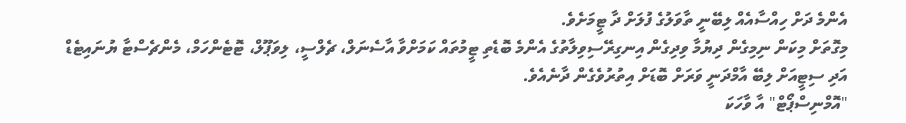އެންމެ ދަށް ހިއްސާއެއް ލިބޭނީ ތާވަލުގެ ފުލަށް ދާ ޓީމަށެވެ.
މިގޮތަށް މިކަން ނިމިގެން ދިޔުމާ ވިދިގެން އިނގިރޭސިވިލާތުގެ އެންމެ ބޮޑެތި ޓީމުތައް ކަމަށްވާ އާސެނަލް، ޗެލްސީ، ލިވަޕޫލް، ޓޮޓެންހަމް، މެންޗެސްޓާ ޔުނައިޓެޑް އަދި ސިޓީއަށް ލިބޭ އާމްދަނީ ވަރަށް ބޮޑަށް އިތުރުވެގެން ދާނެއެވެ.
"އޮމްނިސްޕޯޓް" އާ ވާހަކަ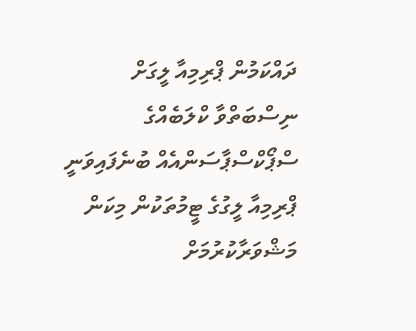ދައްކަމުން ޕްރިމިއާ ލީގަށް ނިސްބަތްވާ ކްލަބެއްގެ ސްޕޯކްސްޕާސަންއެއް ބުނެފައިވަނީ ޕްރިމިއާ ލީގުގެ ޓީމުތަކުން މިކަން މަޝްވަރާކުރުމަށް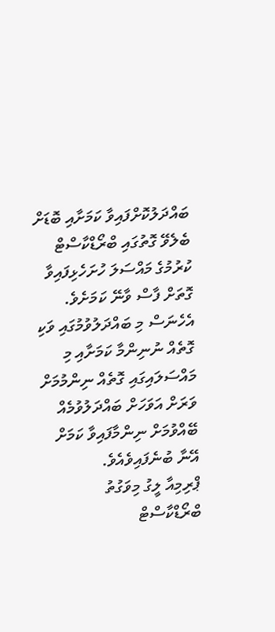ބައްދަލުކޮށްފައިވާ ކަމަށާއި ބޮޑަށް ބެލެވޭ ގޮތުގައި ބްރޯޑްކާސްޓް ކުރުމުގެ މައްސަލަ ހުށަހެޅިފައިވާ ގޮތަށް ފާސް ވާނޭ ކަމަށެވެ. އެހެނަސް މި ބައްދަލުވުމުގައި ވަކި ގޮތެއް ނުނިންމާ ކަމަށާއި މި މައްސަލައިގައި ގޮތެއް ނިންމުމަށް ވަރަށް އަވަހަށް ބައްދަލުވުމެއް ބޭއްވުމަށް ނިންމާފައިވާ ކަމަށް އޭނާ ބުނެފައިވެއެވެ.
ޕްރިމިއާ ލީގު މިވަގުތު ބްރޯޑްކާސްޓް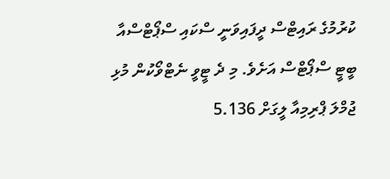ކުރުމުގެ ރައިޓްސް ދީފައިވަނީ ސްކައި ސްޕޯޓްސްއާ ބީޓީ ސްޕޯޓްސް އަށެވެ. މި ދެ ޓީވީ ނެޓްވޯކުން މުޅި ޖުމްލަ ޕްރިމިއާ ލީގަށް 5.136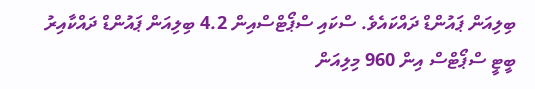ބިލިއަން ޕައުންޑް ދައްކައެވެ. ސްކައި ސްޕޯޓްސްއިން 4.2 ބިލިއަން ޕައުންޑް ދައްކާއިރު ބީޓީ ސްޕޯޓްސް އިން 960 މިލިއަން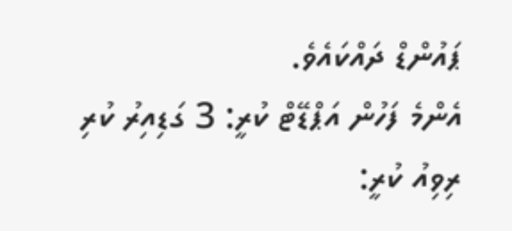ޕައުންޑް ދައްކައެވެ.
އެންމެ ފަހުން އަޕްޑޭޓް ކުރީ: 3 ގަޑިއިރު ކުރި
ރިވިއު ކުރީ: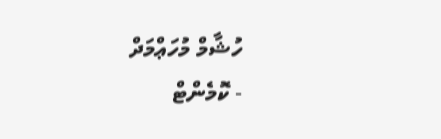ހުޝާމް މުހަޢްމަދް
- ކޮމެންޓް